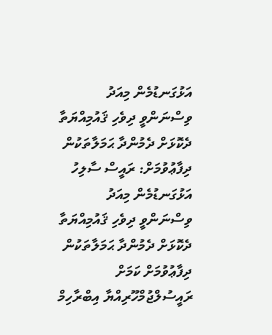އަޅުގަނޑުމެން މިއަދު ވިސްނަންވީ ދިވެހި ޤައުމިއްޔަތާ ދެކޮޅަށް ދެމުންދާ ޙަމަލާތަކުން ދިފާޢުވުމަށް: ރައީސް ސާލިހު
އަޅުގަނޑުމެން މިއަދު ވިސްނަންވީ ދިވެހި ޤައުމިއްޔަތާ ދެކޮޅަށް ދެމުންދާ ޙަމަލާތަކުން ދިފާޢުވުމަށް ކަމަށް ރައީސުލްޖުމްހޫރިއްޔާ އިބްރާހިމް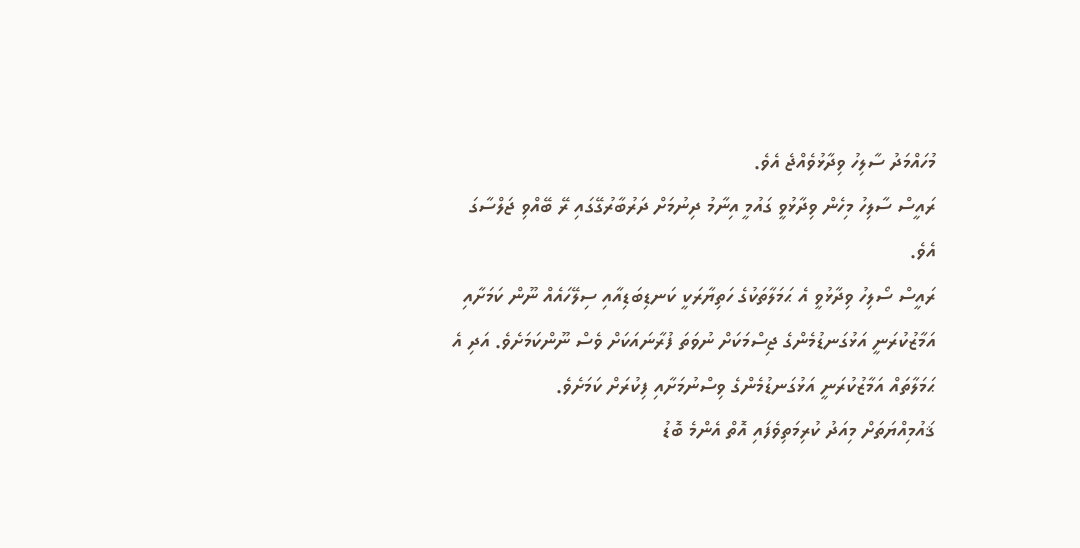މުހައްމަދު ސާލިހު ވިދާޅުވެއްޖެ އެވެ.
ރައީސް ސާލިހު މިހެން ވިދާޅުވީ ގައުމީ އިނާމު ދިނުމަށް ދަރުބާރުގޭގައި ރޭ ބޭއްވި ޖަލްސާގަ އެވެ.
ރައީސް ސޯލިހު ވިދާޅުވީ އެ ޙަމަލާތަކުގެ ހަތިޔާރަކީ ކަނޑިބަޑިއާއި ސިލޭހައެއް ނޫން ކަމަށާއި އަމާޒުކުރަނީ އަޅުގަނޑުމެންގެ ޖިސްމަކަށް ނުވަތަ ފުރާނައަކަށް ވެސް ނޫންކަމަށެވެ. އަދި އެ ޙަމަލާތައް އަމާޒުކުރަނީ އަޅުގަނޑުމެންގެ ވިސްނުމަށާއި ފިކުރަށް ކަމަށެވެ.
ޤައުމިއްޔަތަށް މިއަދު ކުރިމަތިވެފައި އޮތް އެންމެ ބޮޑު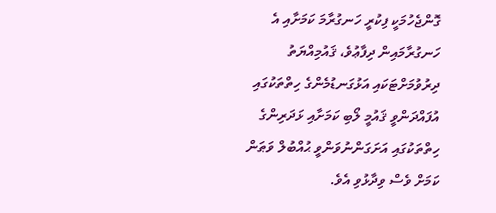ގޮންޖެހުމަކީ ފިކުރީ ހަނގުރާމަ ކަމަށާއި އެ ހަނގުރާމައިން ދިފާޢުވެ، ޤައުމިއްޔަތު ދިރުވުމަށްޓަކައި އަޅުގަނޑުމެންގެ ހިތްތަކުގައި އުފައްދަންވީ ޤައުމީ ލޯބި ކަމަށާއި ޅަދަރިންގެ ހިތްތަކުގައި އަށަގަންނުވަންވީ ޙުއްބުލް ވަޠަން ކަމަށް ވެސް ވިދާޅުވި އެވެ.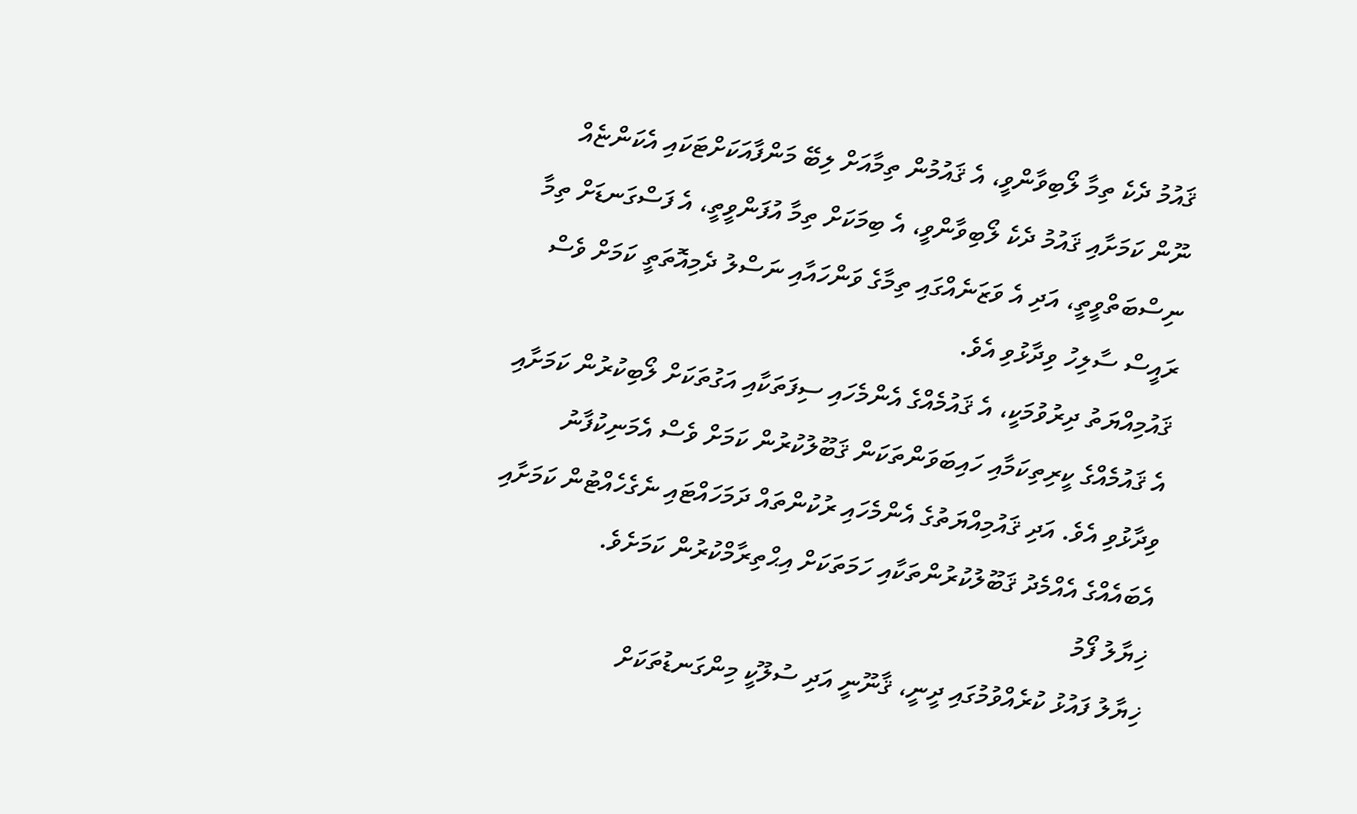ޤައުމު ދެކެ ތިމާ ލޯބިވާންވީ، އެ ޤައުމުން ތިމާއަށް ލިބޭ މަންފާއަކަށްޓަކައި އެކަންޏެއް ނޫން ކަމަށާއި ޤައުމު ދެކެ ލޯބިވާންވީ، އެ ބިމަކަށް ތިމާ އުފަންވީތީ، އެ ފަސްގަނޑަށް ތިމާ ނިސްބަތްވީތީ، އަދި އެ ވަޒަނެއްގައި ތިމާގެ ވަންހައާއި ނަސްލު ދެމިއޮތަތީ ކަމަށް ވެސް ރައީސް ސާލިހު ވިދާޅުވި އެވެ.
ޤައުމިއްޔަތު ދިރުވުމަކީ، އެ ޤައުމެއްގެ އެންމެހައި ސިފަތަކާއި އަގުތަކަށް ލޯބިކުރުން ކަމަށާއި އެ ޤައުމެއްގެ ކީރިތިކަމާއި ހައިބަވަންތަކަން ޤަބޫލުކުރުން ކަމަށް ވެސް އެމަނިކުފާނު ވިދާޅުވި އެވެ. އަދި ޤައުމިއްޔަތުގެ އެންމެހައި ރުކުންތައް ދަމަހައްޓައި ނެގެހެއްޓުން ކަމަށާއި އެބައެއްގެ އެއްމެދު ޤަބޫލުކުރުންތަކާއި ހަމަތަކަށް އިޙްތިރާމްކުރުން ކަމަށެވެ.
ޚިޔާލު ފޯމު
ޚިޔާލު ފައުޅު ކުރެއްވުމުގައި ދީނީ، ޤާނޫނީ އަދި ސުލޫކީ މިންގަނޑުތަކަށް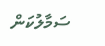ސަމާލުކަން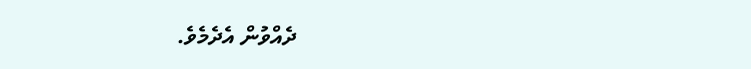ދެއްވުން އެދެމެވެ.